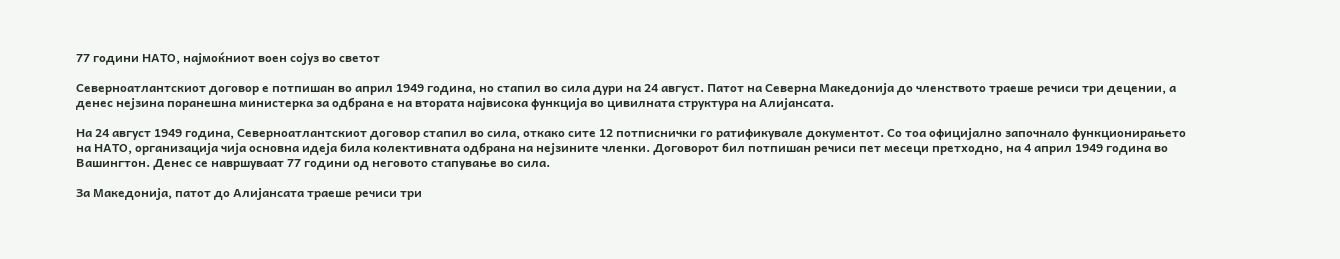77 години НАТО, најмоќниот воен сојуз во светот

Северноатлантскиот договор е потпишан во април 1949 година, но стапил во сила дури на 24 август. Патот на Северна Македонија до членството траеше речиси три децении, а денес нејзина поранешна министерка за одбрана е на втората највисока функција во цивилната структура на Алијансата.

На 24 август 1949 година, Северноатлантскиот договор стапил во сила, откако сите 12 потписнички го ратификувале документот. Со тоа официјално започнало функционирањето на НАТО, организација чија основна идеја била колективната одбрана на нејзините членки. Договорот бил потпишан речиси пет месеци претходно, на 4 април 1949 година во Вашингтон. Денес се навршуваат 77 години од неговото стапување во сила.

За Македонија, патот до Алијансата траеше речиси три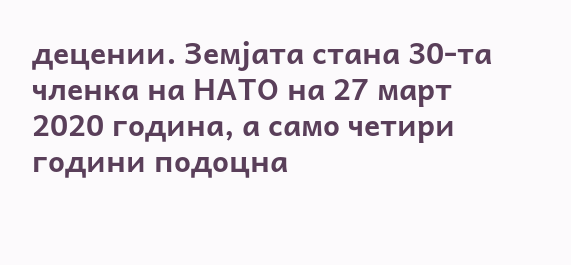децении. Земјата стана 30-та членка на НАТО на 27 март 2020 година, а само четири години подоцна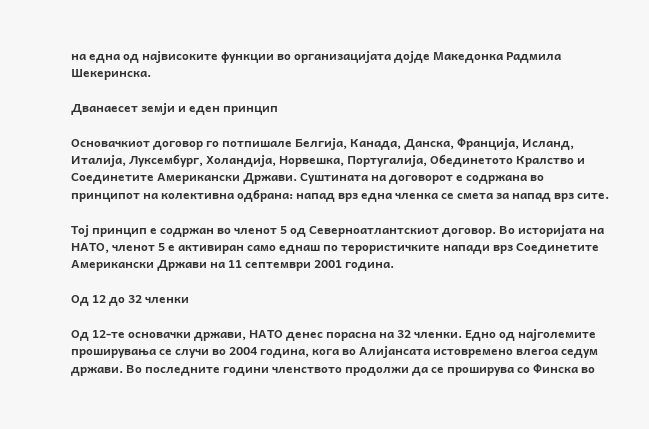на една од највисоките функции во организацијата дојде Македонка Радмила Шекеринска.

Дванаесет земји и еден принцип

Основачкиот договор го потпишале Белгија, Канада, Данска, Франција, Исланд, Италија, Луксембург, Холандија, Норвешка, Португалија, Обединетото Кралство и Соединетите Американски Држави. Суштината на договорот е содржана во принципот на колективна одбрана: напад врз една членка се смета за напад врз сите.

Тој принцип е содржан во членот 5 од Северноатлантскиот договор. Во историјата на НАТО, членот 5 е активиран само еднаш по терористичките напади врз Соединетите Американски Држави на 11 септември 2001 година.

Од 12 до 32 членки

Од 12-те основачки држави, НАТО денес порасна на 32 членки. Едно од најголемите проширувања се случи во 2004 година, кога во Алијансата истовремено влегоа седум држави. Во последните години членството продолжи да се проширува со Финска во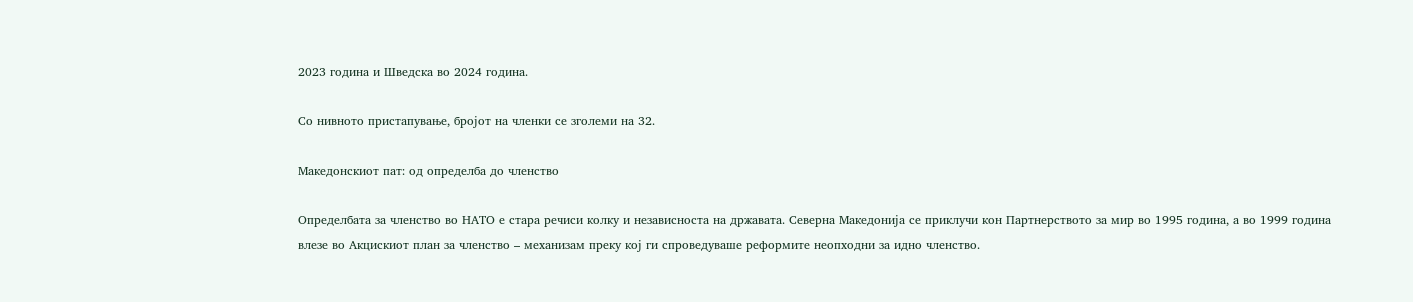2023 година и Шведска во 2024 година.

Со нивното пристапување, бројот на членки се зголеми на 32.

Македонскиот пат: од определба до членство

Определбата за членство во НАТО е стара речиси колку и независноста на државата. Северна Македонија се приклучи кон Партнерството за мир во 1995 година, а во 1999 година влезе во Акцискиот план за членство – механизам преку кој ги спроведуваше реформите неопходни за идно членство.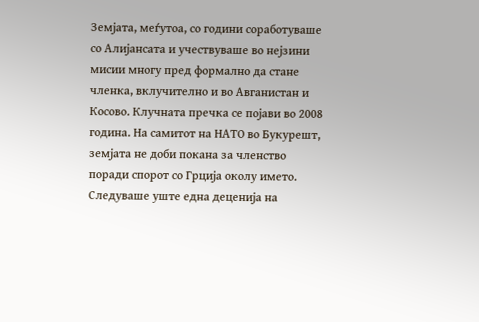Земјата, меѓутоа, со години соработуваше со Алијансата и учествуваше во нејзини мисии многу пред формално да стане членка, вклучително и во Авганистан и Косово. Клучната пречка се појави во 2008 година. На самитот на НАТО во Букурешт, земјата не доби покана за членство поради спорот со Грција околу името. Следуваше уште една деценија на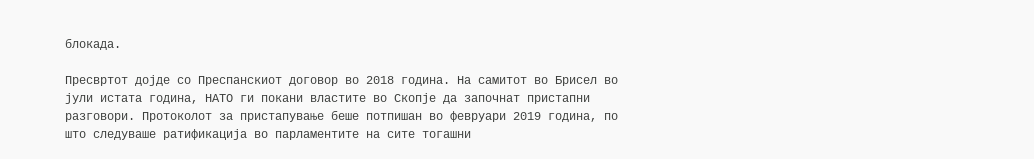блокада.

Пресвртот дојде со Преспанскиот договор во 2018 година. На самитот во Брисел во јули истата година, НАТО ги покани властите во Скопје да започнат пристапни разговори. Протоколот за пристапување беше потпишан во февруари 2019 година, по што следуваше ратификација во парламентите на сите тогашни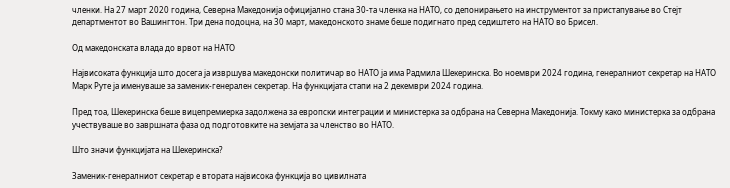членки. На 27 март 2020 година, Северна Македонија официјално стана 30-та членка на НАТО, со депонирањето на инструментот за пристапување во Стејт департментот во Вашингтон. Три дена подоцна, на 30 март, македонското знаме беше подигнато пред седиштето на НАТО во Брисел.

Од македонската влада до врвот на НАТО

Највисоката функција што досега ја извршува македонски политичар во НАТО ја има Радмила Шекеринска. Во ноември 2024 година, генералниот секретар на НАТО Марк Руте ја именуваше за заменик-генерален секретар. На функцијата стапи на 2 декември 2024 година.

Пред тоа, Шекеринска беше вицепремиерка задолжена за европски интеграции и министерка за одбрана на Северна Македонија. Токму како министерка за одбрана учествуваше во завршната фаза од подготовките на земјата за членство во НАТО.

Што значи функцијата на Шекеринска?

Заменик-генералниот секретар е втората највисока функција во цивилната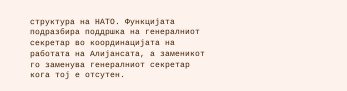структура на НАТО. Функцијата подразбира поддршка на генералниот секретар во координацијата на работата на Алијансата, а заменикот го заменува генералниот секретар кога тој е отсутен.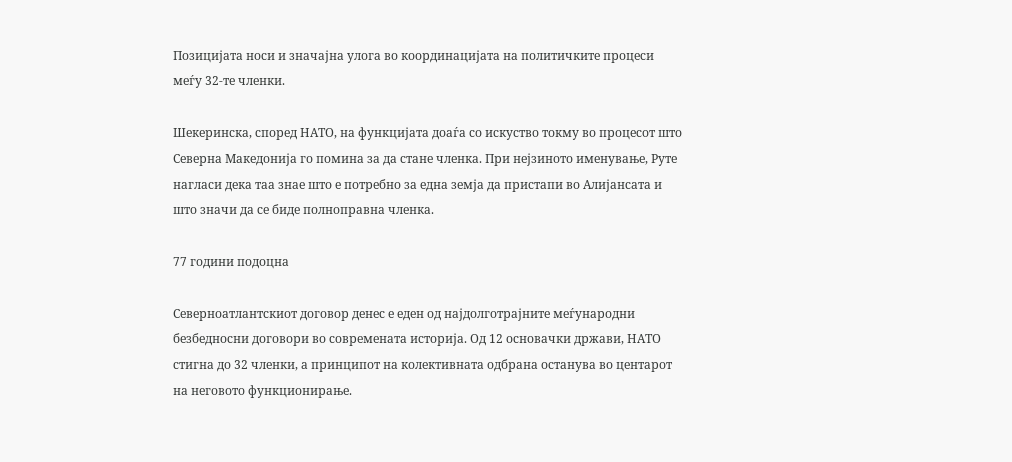Позицијата носи и значајна улога во координацијата на политичките процеси меѓу 32-те членки.

Шекеринска, според НАТО, на функцијата доаѓа со искуство токму во процесот што Северна Македонија го помина за да стане членка. При нејзиното именување, Руте нагласи дека таа знае што е потребно за една земја да пристапи во Алијансата и што значи да се биде полноправна членка.

77 години подоцна

Северноатлантскиот договор денес е еден од најдолготрајните меѓународни безбедносни договори во современата историја. Од 12 основачки држави, НАТО стигна до 32 членки, а принципот на колективната одбрана останува во центарот на неговото функционирање.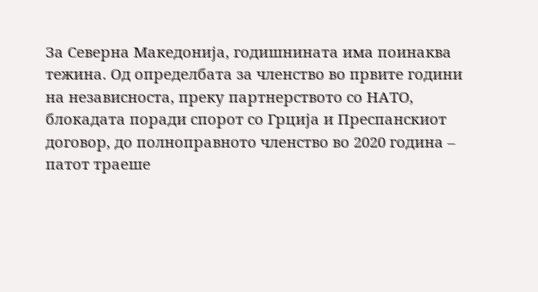За Северна Македонија, годишнината има поинаква тежина. Од определбата за членство во првите години на независноста, преку партнерството со НАТО, блокадата поради спорот со Грција и Преспанскиот договор, до полноправното членство во 2020 година – патот траеше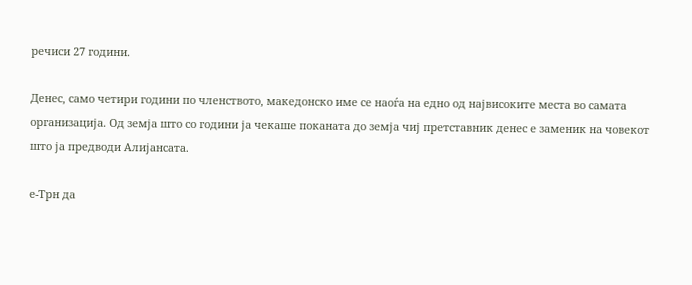речиси 27 години.

Денес, само четири години по членството, македонско име се наоѓа на едно од највисоките места во самата организација. Од земја што со години ја чекаше поканата до земја чиј претставник денес е заменик на човекот што ја предводи Алијансата.

е-Трн да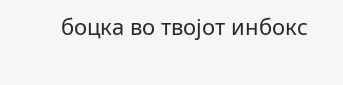боцка во твојот инбокс